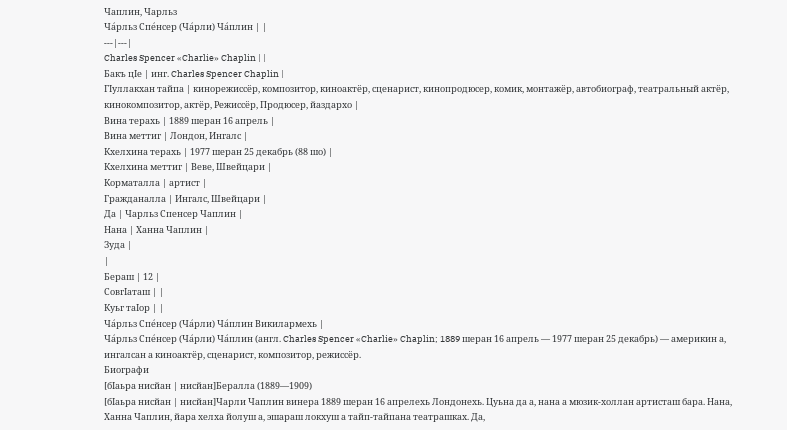Чаплин, Чарльз
Ча́рльз Спе́нсер (Ча́рли) Ча́плин | |
---|---|
Charles Spencer «Charlie» Chaplin | |
Бакъ цӀе | инг. Charles Spencer Chaplin |
ГӀуллакхан тайпа | кинорежиссёр, композитор, киноактёр, сценарист, кинопродюсер, комик, монтажёр, автобиограф, театральный актёр, кинокомпозитор, актёр, Режиссёр, Продюсер, йаздархо |
Вина терахь | 1889 шеран 16 апрель |
Вина меттиг | Лондон, Ингалс |
Кхелхина терахь | 1977 шеран 25 декабрь (88 шо) |
Кхелхина меттиг | Веве, Швейцари |
Корматалла | артист |
Гражданалла | Ингалс, Швейцари |
Да | Чарльз Спенсер Чаплин |
Нана | Ханна Чаплин |
Зуда |
|
Бераш | 12 |
СовгӀаташ | |
Куьг таӀор | |
Ча́рльз Спе́нсер (Ча́рли) Ча́плин Викилармехь |
Ча́рльз Спе́нсер (Ча́рли) Ча́плин (англ. Charles Spencer «Charlie» Chaplin; 1889 шеран 16 апрель — 1977 шеран 25 декабрь) — америкин а, ингалсан а киноактёр, сценарист, композитор, режиссёр.
Биографи
[бӀаьра нисйан | нисйан]Бералла (1889—1909)
[бӀаьра нисйан | нисйан]Чарли Чаплин винера 1889 шеран 16 апрелехь Лондонехь. Цуьна да а, нана а мюзик-холлан артисташ бара. Нана, Ханна Чаплин, йара хелха йолуш а, эшараш локхуш а тайп-тайпана театрашках. Да,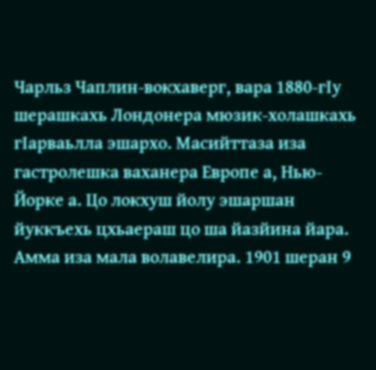Чарльз Чаплин-вокхаверг, вара 1880-гӀу шерашкахь Лондонера мюзик-холашкахь гӀарваьлла эшархо. Масийттаза иза гастролешка ваханера Европе а, Нью-Йорке а. Цо локхуш йолу эшаршан йуккъехь цхьаераш цо ша йазйина йара. Амма иза мала волавелира. 1901 шеран 9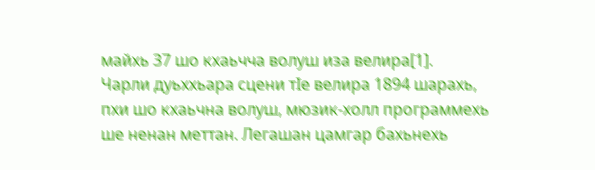майхь 37 шо кхаьчча волуш иза велира[1].
Чарли дуьххьара сцени тӀе велира 1894 шарахь, пхи шо кхаьчна волуш, мюзик-холл программехь ше ненан меттан. Легашан цамгар бахьнехь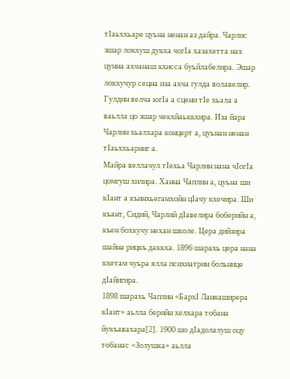тӀаьххьаре цуьна ненан аз дайра. Чарлис эшар локхуш дукха чогӀа хазахетта нах цунна ахчанаш кхисса буьйлабелира. Эшар локхучур сецна иза ахча гулда волавелир. Гулдин велча югӀа а сцени тӀе хьала а ваьлла цо эшар чекхйаьккхира. Иза йара Чарлин хьалхара концерт а, цуьнан ненан тӀаьххьарниг а.
Майра веллачул тӀехьа Чарлин нана чӀогӀа цомгуш хилира. Ханна Чаплин а, цуьна ши кӀант а къинхьегамхойн цӀачу кхечира. Ши къант, Сидий, Чарлий дӀавелира боберийн а, къен бохкучу нехан школе. Цера дийзира шайна рицкъ даккха. 1896 шарахь цера нана кхетам чуьра ялла психиатрин больнице дӀайигира.
1898 шарахь Чаплин «БархӀ Ланкаширера кӀант» аьлла берийн хелхара тобана йукъавахара[2]. 1900 шо дӀадолалуш оцу тобанас «Золушка» аьлла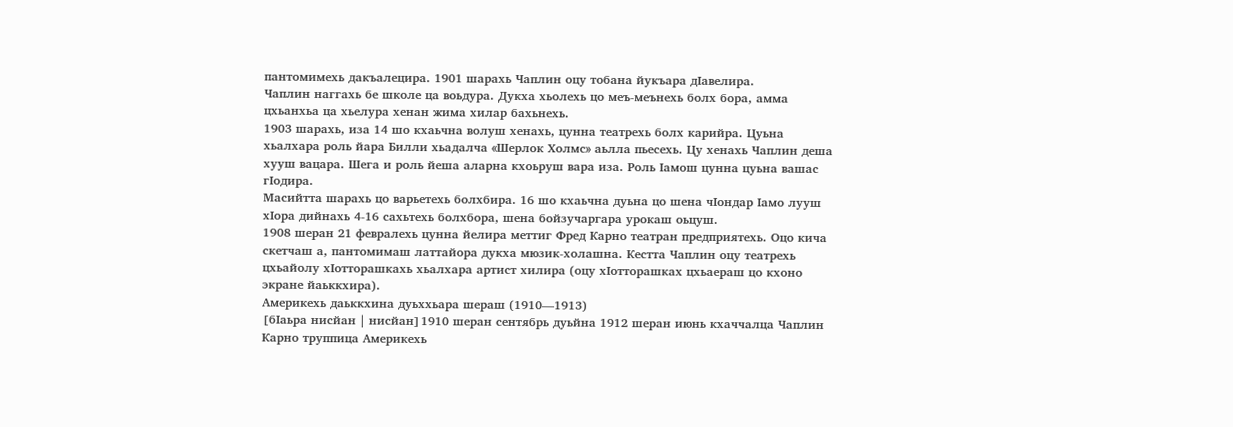пантомимехь дакъалецира. 1901 шарахь Чаплин оцу тобана йукъара дӀавелира.
Чаплин наггахь бе школе ца воьдура. Дукха хьолехь цо меъ-меънехь болх бора, амма цхьанхьа ца хьелура хенан жима хилар бахьнехь.
1903 шарахь, иза 14 шо кхаьчна волуш хенахь, цунна театрехь болх карийра. Цуьна хьалхара роль йара Билли хьадалча «Шерлок Холмс» аьлла пьесехь. Цу хенахь Чаплин деша хууш вацара. Шега и роль йеша аларна кхоьруш вара иза. Роль Ӏамош цунна цуьна вашас гӀодира.
Масийтта шарахь цо варьетехь болхбира. 16 шо кхаьчна дуьна цо шена чӀондар Ӏамо лууш хӀора дийнахь 4-16 сахьтехь болхбора, шена бойзучаргара урокаш оьцуш.
1908 шеран 21 февралехь цунна йелира меттиг Фред Карно театран предприятехь. Оцо кича скетчаш а, пантомимаш латтайора дукха мюзик-холашна. Кестта Чаплин оцу театрехь цхьайолу хӀотторашкахь хьалхара артист хилира (оцу хӀотторашках цхьаераш цо кхоно экране йаьккхира).
Америкехь даьккхина дуьххьара шераш (1910—1913)
[бӀаьра нисйан | нисйан]1910 шеран сентябрь дуьйна 1912 шеран июнь кхаччалца Чаплин Карно труппица Америкехь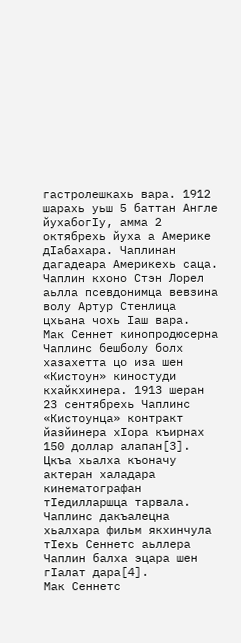гастролешкахь вара. 1912 шарахь уьш 5 баттан Англе йухабогӀу, амма 2 октябрехь йуха а Америке дӀабахара. Чаплинан дагадеара Америкехь саца. Чаплин кхоно Стэн Лорел аьлла псевдонимца вевзина волу Артур Стенлица цхьана чохь Ӏаш вара.
Мак Сеннет кинопродюсерна Чаплинс бешболу болх хазахетта цо иза шен «Кистоун» киностуди кхайкхинера. 1913 шеран 23 сентябрехь Чаплинс «Кистоунца» контракт йазйинера хӀора къирнах 150 доллар алапан[3].
Цкъа хьалха къоначу актеран халадара кинематографан тӀедилларшца тарвала. Чаплинс дакъалецна хьалхара фильм якхинчула тӀехь Сеннетс аьллера Чаплин балха эцара шен гӀалат дара[4].
Мак Сеннетс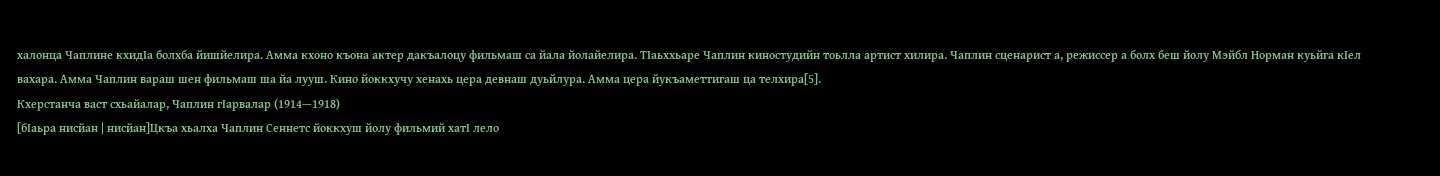халонца Чаплине кхидӀа болхба йишйелира. Амма кхоно къона актер дакъалоцу фильмаш са йала йолайелира. ТӀаьххьаре Чаплин киностудийн тоьлла артист хилира. Чаплин сценарист а, режиссер а болх беш йолу Мэйбл Норман куьйга кӀел вахара. Амма Чаплин вараш шен фильмаш ша йа лууш. Кино йоккхучу хенахь цера девнаш дуьйлура. Амма цера йукъаметтигаш ца телхира[5].
Кхерстанча васт схьайалар, Чаплин гӀарвалар (1914—1918)
[бӀаьра нисйан | нисйан]Цкъа хьалха Чаплин Сеннетс йоккхуш йолу фильмий хатӀ лело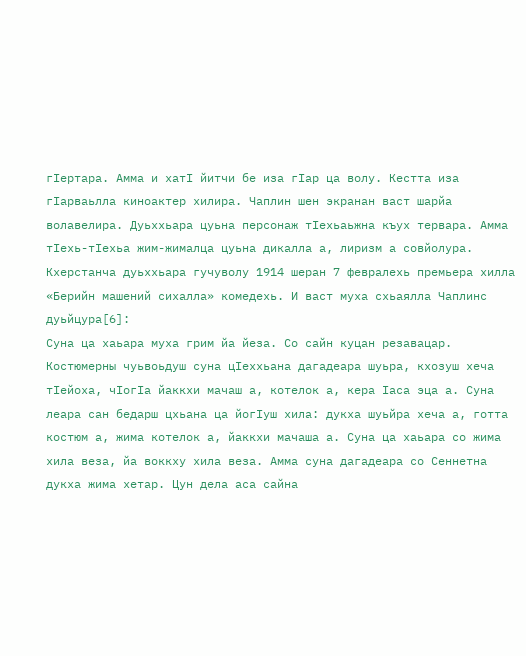гӀертара. Амма и хатӀ йитчи бе иза гӀар ца волу. Кестта иза гӀарваьлла киноактер хилира. Чаплин шен экранан васт шарйа волавелира. Дуьххьара цуьна персонаж тӀехьаьжна къух тервара. Амма тӀехь-тӀехьа жим-жималца цуьна дикалла а, лиризм а совйолура.
Кхерстанча дуьххьара гучуволу 1914 шеран 7 февралехь премьера хилла «Берийн машений сихалла» комедехь. И васт муха схьаялла Чаплинс дуьйцура[6]:
Суна ца хаьара муха грим йа йеза. Со сайн куцан резавацар. Костюмерны чуьвоьдуш суна цӀеххьана дагадеара шуьра, кхозуш хеча тӀейоха, чӀогӀа йаккхи мачаш а, котелок а, кера Ӏаса эца а. Суна леара сан бедарш цхьана ца йогӀуш хила: дукха шуьйра хеча а, готта костюм а, жима котелок а, йаккхи мачаша а. Суна ца хаьара со жима хила веза, йа воккху хила веза. Амма суна дагадеара со Сеннетна дукха жима хетар. Цун дела аса сайна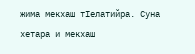жима мекхаш тӀелатийра. Суна хетара и мекхаш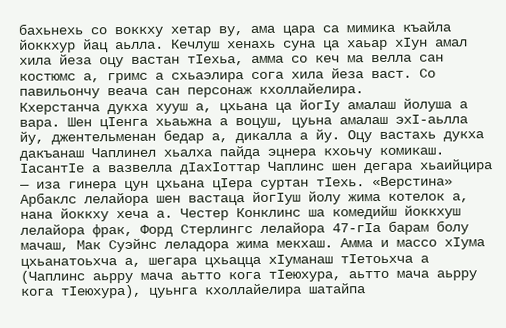бахьнехь со воккху хетар ву, ама цара са мимика къайла йоккхур йац аьлла. Кечлуш хенахь суна ца хаьар хӀун амал хила йеза оцу вастан тӀехьа, амма со кеч ма велла сан костюмс а, гримс а схьаэлира сога хила йеза васт. Со павильончу веача сан персонаж кхоллайелира.
Кхерстанча дукха хууш а, цхьана ца йогӀу амалаш йолуша а вара. Шен цӀенга хьаьжна а воцуш, цуьна амалаш эхӀ-аьлла йу, джентельменан бедар а, дикалла а йу. Оцу вастахь дукха дакъанаш Чаплинел хьалха пайда эцнера кхоьчу комикаш. ӀасантӀе а вазвелла дӀахӀоттар Чаплинс шен дегара хьаийцира — иза гинера цун цхьана цӀера суртан тӀехь. «Верстина» Арбаклс лелайора шен вастаца йогӀуш йолу жима котелок а, нана йоккху хеча а. Честер Конклинс ша комедийш йоккхуш лелайора фрак, Форд Стерлингс лелайора 47-гӀа барам болу мачаш, Мак Суэйнс леладора жима мекхаш. Амма и массо хӀума цхьанатоьхча а, шегара цхьацца хӀуманаш тӀетоьхча а (Чаплинс аьрру мача аьтто кога тӀеюхура, аьтто мача аьрру кога тӀеюхура), цуьнга кхоллайелира шатайпа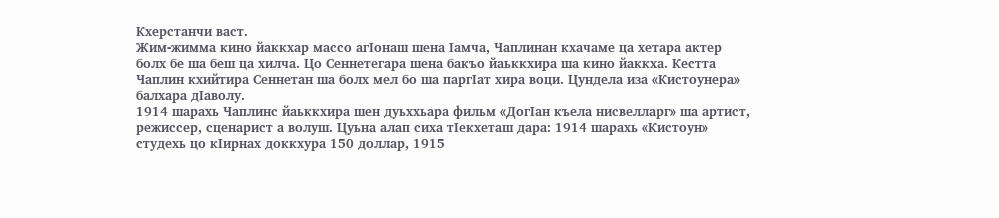Кхерстанчи васт.
Жим-жимма кино йаккхар массо агӀонаш шена Ӏамча, Чаплинан кхачаме ца хетара актер болх бе ша беш ца хилча. Цо Сеннетегара шена бакъо йаьккхира ша кино йаккха. Кестта Чаплин кхийтира Сеннетан ша болх мел бо ша паргӀат хира воци. Цундела иза «Кистоунера» балхара дӀаволу.
1914 шарахь Чаплинс йаьккхира шен дуьххьара фильм «ДогӀан къела нисвелларг» ша артист, режиссер, сценарист а волуш. Цуьна алап сиха тӀекхеташ дара: 1914 шарахь «Кистоун» студехь цо кӀирнах доккхура 150 доллар, 1915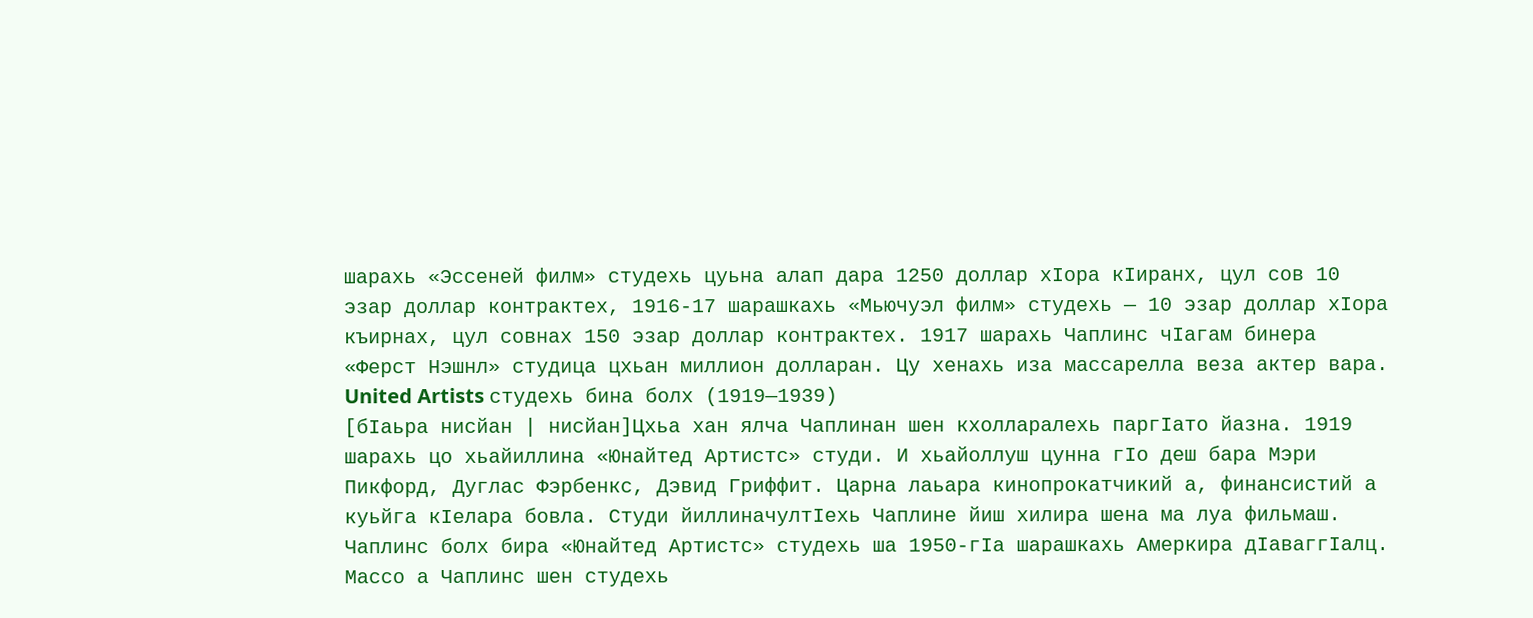шарахь «Эссеней филм» студехь цуьна алап дара 1250 доллар хӀора кӀиранх, цул сов 10 эзар доллар контрактех, 1916-17 шарашкахь «Мьючуэл филм» студехь — 10 эзар доллар хӀора къирнах, цул совнах 150 эзар доллар контрактех. 1917 шарахь Чаплинс чӀагам бинера «Ферст Нэшнл» студица цхьан миллион долларан. Цу хенахь иза массарелла веза актер вара.
United Artists студехь бина болх (1919—1939)
[бӀаьра нисйан | нисйан]Цхьа хан ялча Чаплинан шен кхолларалехь паргӀато йазна. 1919 шарахь цо хьайиллина «Юнайтед Артистс» студи. И хьайоллуш цунна гӀо деш бара Мэри Пикфорд, Дуглас Фэрбенкс, Дэвид Гриффит. Царна лаьара кинопрокатчикий а, финансистий а куьйга кӀелара бовла. Студи йиллиначултӀехь Чаплине йиш хилира шена ма луа фильмаш. Чаплинс болх бира «Юнайтед Артистс» студехь ша 1950-гӀа шарашкахь Амеркира дӀаваггӀалц.
Массо а Чаплинс шен студехь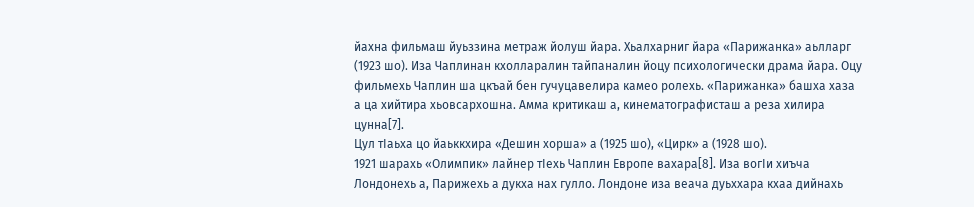йахна фильмаш йуьззина метраж йолуш йара. Хьалхарниг йара «Парижанка» аьлларг (1923 шо). Иза Чаплинан кхолларалин тайпаналин йоцу психологически драма йара. Оцу фильмехь Чаплин ша цкъай бен гучуцавелира камео ролехь. «Парижанка» башха хаза а ца хийтира хьовсархошна. Амма критикаш а, кинематографисташ а реза хилира цунна[7].
Цул тӀаьха цо йаьккхира «Дешин хорша» а (1925 шо), «Цирк» а (1928 шо).
1921 шарахь «Олимпик» лайнер тӀехь Чаплин Европе вахара[8]. Иза вогӀи хиъча Лондонехь а, Парижехь а дукха нах гулло. Лондоне иза веача дуьххара кхаа дийнахь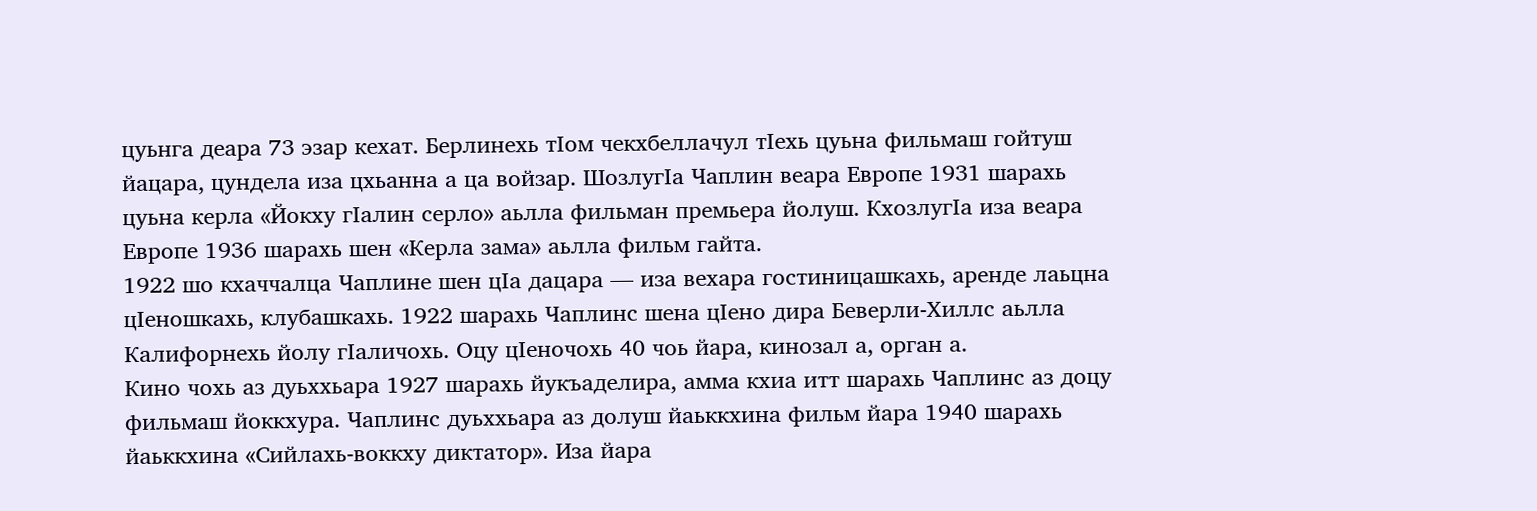цуьнга деара 73 эзар кехат. Берлинехь тӀом чекхбеллачул тӀехь цуьна фильмаш гойтуш йацара, цундела иза цхьанна а ца войзар. ШозлугӀа Чаплин веара Европе 1931 шарахь цуьна керла «Йокху гӀалин серло» аьлла фильман премьера йолуш. КхозлугӀа иза веара Европе 1936 шарахь шен «Керла зама» аьлла фильм гайта.
1922 шо кхаччалца Чаплине шен цӀа дацара — иза вехара гостиницашкахь, аренде лаьцна цӀеношкахь, клубашкахь. 1922 шарахь Чаплинс шена цӀено дира Беверли-Хиллс аьлла Калифорнехь йолу гӀаличохь. Оцу цӀеночохь 40 чоь йара, кинозал а, орган а.
Кино чохь аз дуьххьара 1927 шарахь йукъаделира, амма кхиа итт шарахь Чаплинс аз доцу фильмаш йоккхура. Чаплинс дуьххьара аз долуш йаьккхина фильм йара 1940 шарахь йаьккхина «Сийлахь-воккху диктатор». Иза йара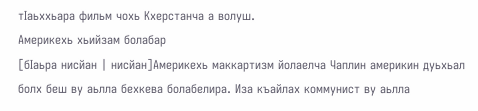тӀаьххьара фильм чохь Кхерстанча а волуш.
Америкехь хьийзам болабар
[бӀаьра нисйан | нисйан]Америкехь маккартизм йолаелча Чаплин америкин дуьхьал болх беш ву аьлла бехкева болабелира. Иза къайлах коммунист ву аьлла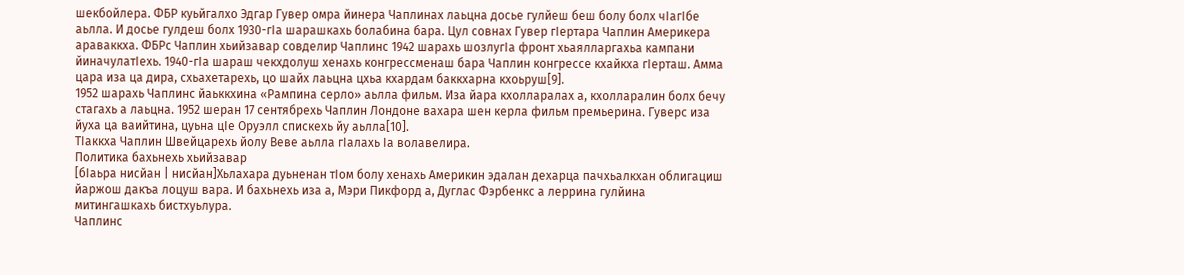шекбойлера. ФБР куьйгалхо Эдгар Гувер омра йинера Чаплинах лаьцна досье гулйеш беш болу болх чӀагӀбе аьлла. И досье гулдеш болх 1930-гӀа шарашкахь болабина бара. Цул совнах Гувер гӀертара Чаплин Америкера араваккха. ФБРс Чаплин хьийзавар совделир Чаплинс 1942 шарахь шозлугӀа фронт хьаялларгахьа кампани йиначулатӀехь. 1940-гӀа шараш чекхдолуш хенахь конгрессменаш бара Чаплин конгрессе кхайкха гӀерташ. Амма цара иза ца дира, схьахетарехь, цо шайх лаьцна цхьа кхардам баккхарна кхоьруш[9].
1952 шарахь Чаплинс йаьккхина «Рампина серло» аьлла фильм. Иза йара кхолларалах а, кхолларалин болх бечу стагахь а лаьцна. 1952 шеран 17 сентябрехь Чаплин Лондоне вахара шен керла фильм премьерина. Гуверс иза йуха ца ваийтина, цуьна цӀе Оруэлл спискехь йу аьлла[10].
ТӀаккха Чаплин Швейцарехь йолу Веве аьлла гӀалахь Ӏа волавелира.
Политика бахьнехь хьийзавар
[бӀаьра нисйан | нисйан]Хьлахара дуьненан тӀом болу хенахь Америкин эдалан дехарца пачхьалкхан облигациш йаржош дакъа лоцуш вара. И бахьнехь иза а, Мэри Пикфорд а, Дуглас Фэрбенкс а леррина гулйина митингашкахь бистхуьлура.
Чаплинс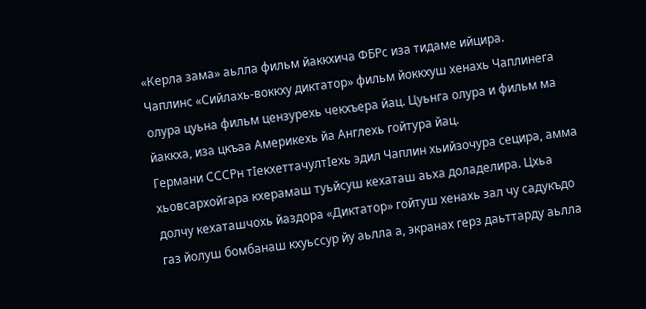«Керла зама» аьлла фильм йаккхича ФБРс иза тидаме ийцира.
Чаплинс «Сийлахь-воккху диктатор» фильм йоккхуш хенахь Чаплинега олура цуьна фильм цензурехь чекхъера йац. Цуьнга олура и фильм ма йаккха, иза цкъаа Америкехь йа Англехь гойтура йац.
Германи СССРн тӀекхеттачултӀехь эдил Чаплин хьийзочура сецира, амма хьовсархойгара кхерамаш туьйсуш кехаташ аьха доладелира. Цхьа долчу кехаташчохь йаздора «Диктатор» гойтуш хенахь зал чу садукъдо газ йолуш бомбанаш кхуьссур йу аьлла а, экранах герз даьттарду аьлла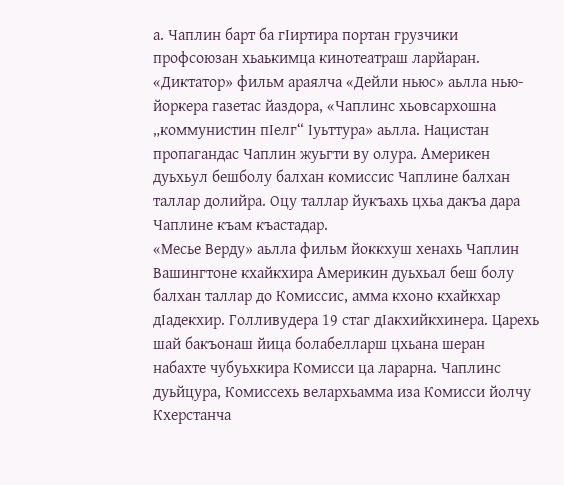а. Чаплин барт ба гӀиртира портан грузчики профсоюзан хьаькимца кинотеатраш ларйаран.
«Диктатор» фильм араялча «Дейли ньюс» аьлла нью-йоркера газетас йаздора, «Чаплинс хьовсархошна „коммунистин пӀелг“ Ӏуьттура» аьлла. Нацистан пропагандас Чаплин жуьгти ву олура. Америкен дуьхьул бешболу балхан комиссис Чаплине балхан таллар долийра. Оцу таллар йукъахь цхьа дакъа дара Чаплине къам къастадар.
«Месье Верду» аьлла фильм йоккхуш хенахь Чаплин Вашингтоне кхайкхира Америкин дуьхьал беш болу балхан таллар до Комиссис, амма кхоно кхайкхар дӀадекхир. Голливудера 19 стаг дӀакхийкхинера. Царехь шай бакъонаш йица болабелларш цхьана шеран набахте чубуьхкира Комисси ца ларарна. Чаплинс дуьйцура, Комиссехь велархьамма иза Комисси йолчу Кхерстанча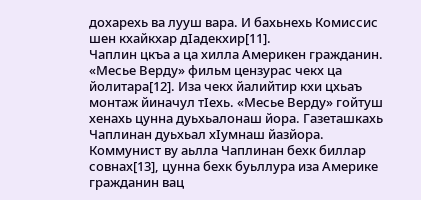дохарехь ва лууш вара. И бахьнехь Комиссис шен кхайкхар дӀадекхир[11].
Чаплин цкъа а ца хилла Америкен гражданин. «Месье Верду» фильм цензурас чекх ца йолитара[12]. Иза чекх йалийтир кхи цхьаъ монтаж йиначул тӀехь. «Месье Верду» гойтуш хенахь цунна дуьхьалонаш йора. Газеташкахь Чаплинан дуьхьал хӀумнаш йазйора. Коммунист ву аьлла Чаплинан бехк биллар совнах[13], цунна бехк буьллура иза Америке гражданин вац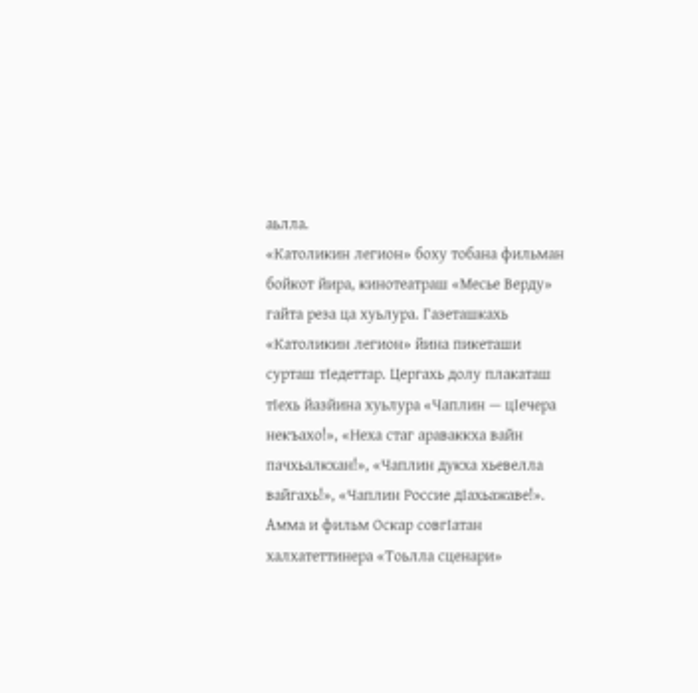аьлла.
«Католикин легион» боху тобана фильман бойкот йира, кинотеатраш «Месье Верду» гайта реза ца хуьлура. Газеташкахь «Католикин легион» йина пикеташи сурташ тӀедеттар. Цергахь долу плакаташ тӀехь йазйина хуьлура «Чаплин — цӀечера некъахо!», «Неха стаг араваккха вайн пачхьалкхан!», «Чаплин дукха хьевелла вайгахь!», «Чаплин Россие дӀахьажаве!». Амма и фильм Оскар совгӀатан халхатеттинера «Тоьлла сценари»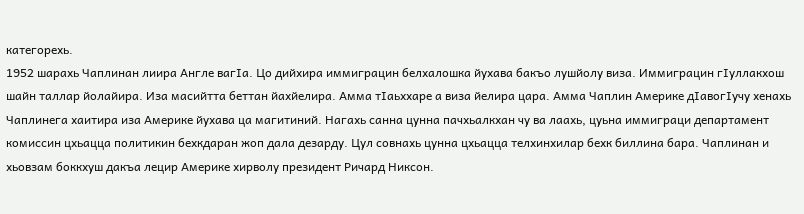категорехь.
1952 шарахь Чаплинан лиира Англе вагӀа. Цо дийхира иммиграцин белхалошка йухава бакъо лушйолу виза. Иммиграцин гӀуллакхош шайн таллар йолайира. Иза масийтта беттан йахйелира. Амма тӀаьххаре а виза йелира цара. Амма Чаплин Америке дӀавогӀучу хенахь Чаплинега хаитира иза Америке йухава ца магитиний. Нагахь санна цунна пачхьалкхан чу ва лаахь, цуьна иммиграци департамент комиссин цхьацца политикин бехкдаран жоп дала дезарду. Цул совнахь цунна цхьацца телхинхилар бехк биллина бара. Чаплинан и хьовзам боккхуш дакъа лецир Америке хирволу президент Ричард Никсон.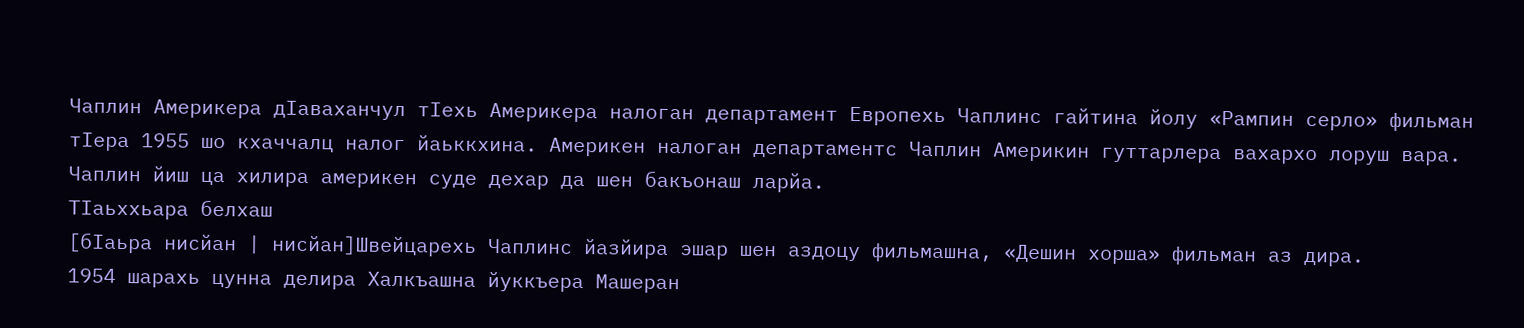Чаплин Америкера дӀаваханчул тӀехь Америкера налоган департамент Европехь Чаплинс гайтина йолу «Рампин серло» фильман тӀера 1955 шо кхаччалц налог йаьккхина. Америкен налоган департаментс Чаплин Америкин гуттарлера вахархо лоруш вара. Чаплин йиш ца хилира америкен суде дехар да шен бакъонаш ларйа.
ТӀаьххьара белхаш
[бӀаьра нисйан | нисйан]Швейцарехь Чаплинс йазйира эшар шен аздоцу фильмашна, «Дешин хорша» фильман аз дира.
1954 шарахь цунна делира Халкъашна йуккъера Машеран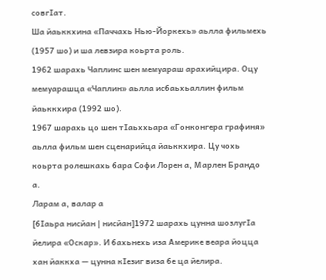совгӀат.
Ша йаьккхина «Паччахь Нью-Йоркехь» аьлла фильмехь (1957 шо) и ша левзира коьрта роль.
1962 шарахь Чаплинс шен мемуараш арахийцира. Оцу мемуарашца «Чаплин» аьлла исбаьхьаллин фильм йаьккхира (1992 шо).
1967 шарахь цо шен тӀаьххьара «Гонконгера графиня» аьлла фильм шен сценарийца йаьккхира. Цу чохь коьрта ролешкахь бара Софи Лорен а, Марлен Брандо а.
Ларам а, валар а
[бӀаьра нисйан | нисйан]1972 шарахь цунна шозлугӀа йелира «Оскар». И бахьнехь иза Америке веара йоцца хан йаккха — цунна кӀезиг виза бе ца йелира.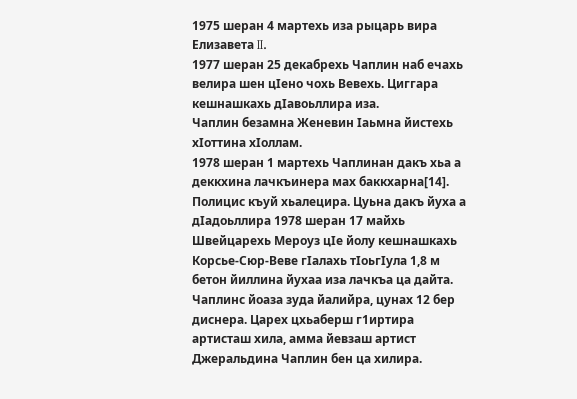1975 шеран 4 мартехь иза рыцарь вира Елизавета II.
1977 шеран 25 декабрехь Чаплин наб ечахь велира шен цӀено чохь Вевехь. Циггара кешнашкахь дӀавоьллира иза.
Чаплин безамна Женевин Ӏаьмна йистехь хӀоттина хӀоллам.
1978 шеран 1 мартехь Чаплинан дакъ хьа а деккхина лачкъинера мах баккхарна[14]. Полицис къуй хьалецира. Цуьна дакъ йуха а дӀадоьллира 1978 шеран 17 майхь Швейцарехь Мероуз цӀе йолу кешнашкахь Корсье-Сюр-Веве гӀалахь тӀоьгӀула 1,8 м бетон йиллина йухаа иза лачкъа ца дайта.
Чаплинс йоаза зуда йалийра, цунах 12 бер диснера. Царех цхьаберш г1иртира артисташ хила, амма йевзаш артист Джеральдина Чаплин бен ца хилира.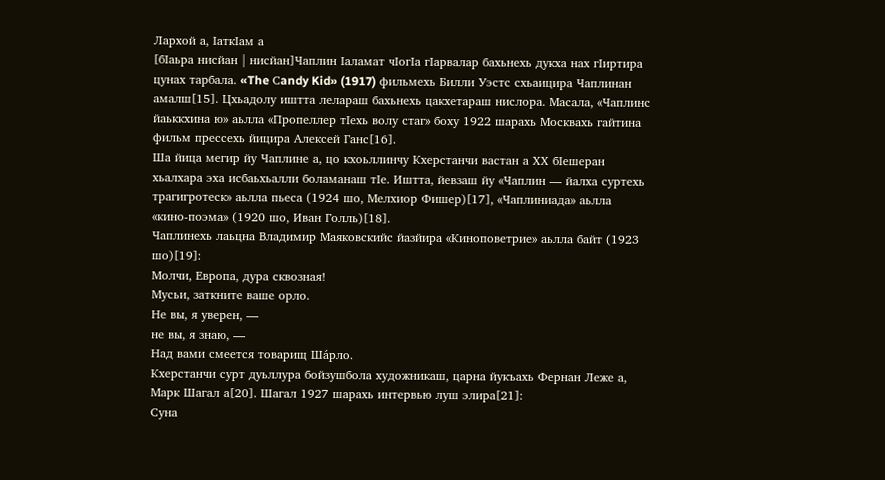Лархой а, ӀаткӀам а
[бӀаьра нисйан | нисйан]Чаплин Ӏаламат чӀогӀа гӀарвалар бахьнехь дукха нах гӀиртира цунах тарбала. «The Сandy Kid» (1917) фильмехь Билли Уэстс схьаицира Чаплинан амалш[15]. Цхьадолу иштта лелараш бахьнехь цакхетараш нислора. Масала, «Чаплинс йаьккхина ю» аьлла «Пропеллер тӀехь волу стаг» боху 1922 шарахь Москвахь гайтина фильм прессехь йицира Алексей Ганс[16].
Ша йица мегир йу Чаплине а, цо кхоьллинчу Кхерстанчи вастан а ХХ бӀешеран хьалхара эха исбаьхьалли боламанаш тӀе. Иштта, йевзаш йу «Чаплин — йалха суртехь трагигротеск» аьлла пьеса (1924 шо, Мелхиор Фишер)[17], «Чаплиниада» аьлла «кино-поэма» (1920 шо, Иван Голль)[18].
Чаплинехь лаьцна Владимир Маяковскийс йазйира «Киноповетрие» аьлла байт (1923 шо)[19]:
Молчи, Европа, дура сквозная!
Мусьи, заткните ваше орло.
Не вы, я уверен, —
не вы, я знаю, —
Над вами смеется товарищ Ша́рло.
Кхерстанчи сурт дуьллура бойзушбола художникаш, царна йукъахь Фернан Леже а, Марк Шагал а[20]. Шагал 1927 шарахь интервью луш элира[21]:
Суна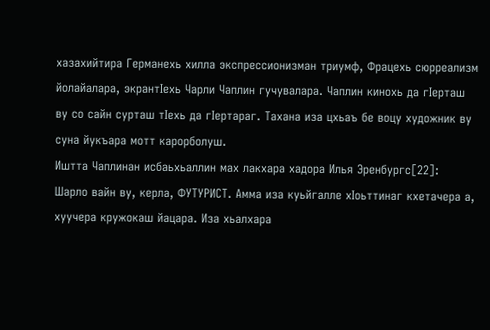хазахийтира Германехь хилла экспрессионизман триумф, Фрацехь сюрреализм йолайалара, экрантӀехь Чарли Чаплин гучувалара. Чаплин кинохь да гӀерташ ву со сайн сурташ тӀехь да гӀертараг. Тахана иза цхьаъ бе воцу художник ву суна йукъара мотт карорболуш.
Иштта Чаплинан исбаьхьаллин мах лакхара хадора Илья Эренбургс[22]:
Шарло вайн ву, керла, ФУТУРИСТ. Амма иза куьйгалле хӀоьттинаг кхетачера а, хуучера кружокаш йацара. Иза хьалхара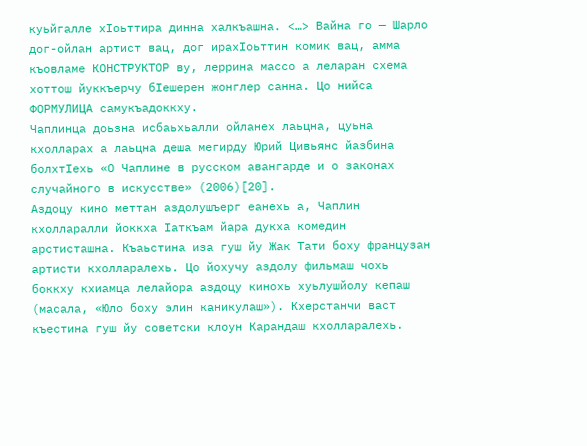куьйгалле хӀоьттира динна халкъашна. <…> Вайна го — Шарло дог-ойлан артист вац, дог ирахӀоьттин комик вац, амма къовламе КОНСТРУКТОР ву, леррина массо а леларан схема хоттош йуккъерчу бӀешерен жонглер санна. Цо нийса ФОРМУЛИЦА самукъадоккху.
Чаплинца доьзна исбаьхьалли ойланех лаьцна, цуьна кхолларах а лаьцна деша мегирду Юрий Цивьянс йазбина болхтӀехь «О Чаплине в русском авангарде и о законах случайного в искусстве» (2006)[20].
Аздоцу кино меттан аздолушъерг еанехь а, Чаплин кхолларалли йоккха Ӏаткъам йара дукха комедин арстисташна. Къаьстина иза гуш йу Жак Тати боху французан артисти кхолларалехь. Цо йохучу аздолу фильмаш чохь боккху кхиамца лелайора аздоцу кинохь хуьлушйолу кепаш (масала, «Юло боху элин каникулаш»). Кхерстанчи васт къестина гуш йу советски клоун Карандаш кхолларалехь.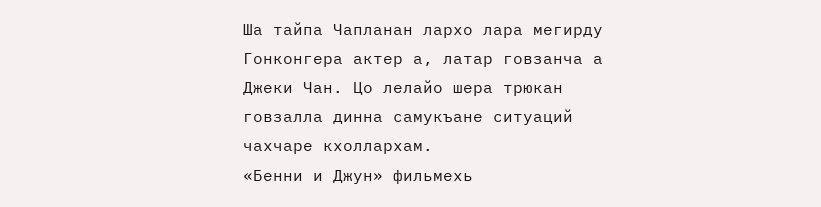Ша тайпа Чапланан лархо лара мегирду Гонконгера актер а, латар говзанча а Джеки Чан. Цо лелайо шера трюкан говзалла динна самукъане ситуаций чахчаре кхоллархам.
«Бенни и Джун» фильмехь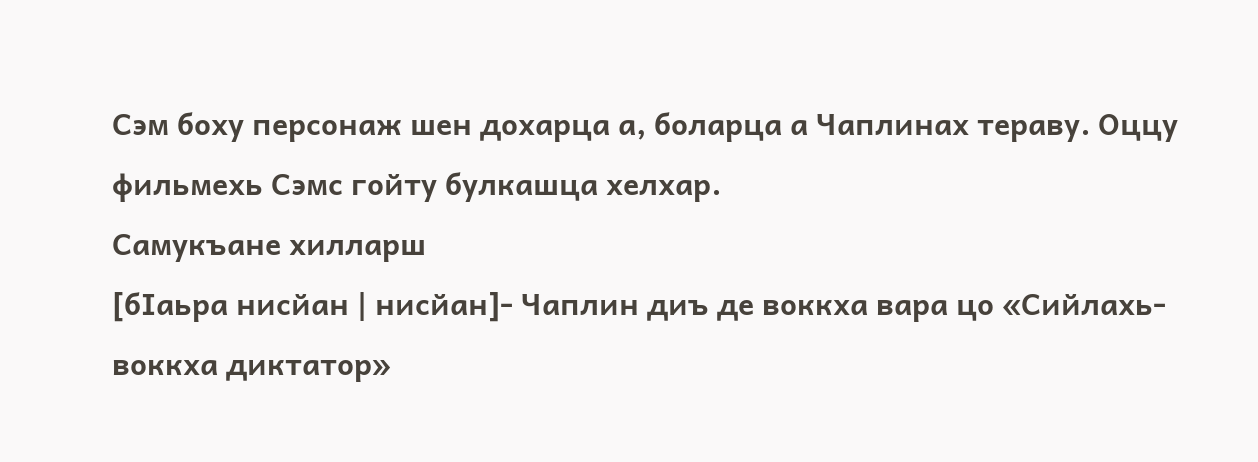Сэм боху персонаж шен дохарца а, боларца а Чаплинах тераву. Оццу фильмехь Сэмс гойту булкашца хелхар.
Самукъане хилларш
[бӀаьра нисйан | нисйан]- Чаплин диъ де воккха вара цо «Сийлахь-воккха диктатор»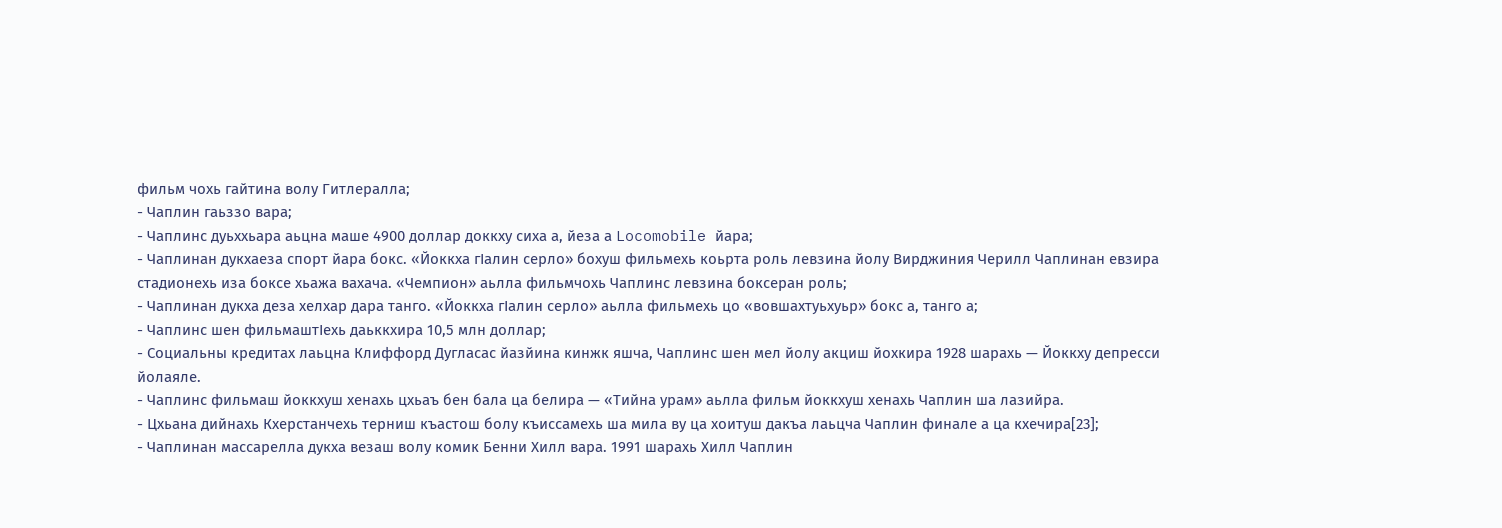фильм чохь гайтина волу Гитлералла;
- Чаплин гаьззо вара;
- Чаплинс дуьххьара аьцна маше 4900 доллар доккху сиха а, йеза а Locomobile йара;
- Чаплинан дукхаеза спорт йара бокс. «Йоккха гӀалин серло» бохуш фильмехь коьрта роль левзина йолу Вирджиния Черилл Чаплинан евзира стадионехь иза боксе хьажа вахача. «Чемпион» аьлла фильмчохь Чаплинс левзина боксеран роль;
- Чаплинан дукха деза хелхар дара танго. «Йоккха гӀалин серло» аьлла фильмехь цо «вовшахтуьхуьр» бокс а, танго а;
- Чаплинс шен фильмаштӀехь даьккхира 10,5 млн доллар;
- Социальны кредитах лаьцна Клиффорд Дугласас йазйина кинжк яшча, Чаплинс шен мел йолу акциш йохкира 1928 шарахь — Йоккху депресси йолаяле.
- Чаплинс фильмаш йоккхуш хенахь цхьаъ бен бала ца белира — «Тийна урам» аьлла фильм йоккхуш хенахь Чаплин ша лазийра.
- Цхьана дийнахь Кхерстанчехь терниш къастош болу къиссамехь ша мила ву ца хоитуш дакъа лаьцча Чаплин финале а ца кхечира[23];
- Чаплинан массарелла дукха везаш волу комик Бенни Хилл вара. 1991 шарахь Хилл Чаплин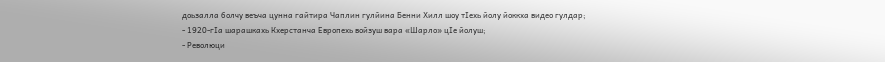доьзалла болчу веъча цунна гайтира Чаплин гулйина Бенни Хилл шоу тӀехь йолу йоккха видео гулдар;
- 1920-гӀа шарашкахь Кхерстанча Европехь войзуш вара «Шарло» цӀе йолуш;
- Революци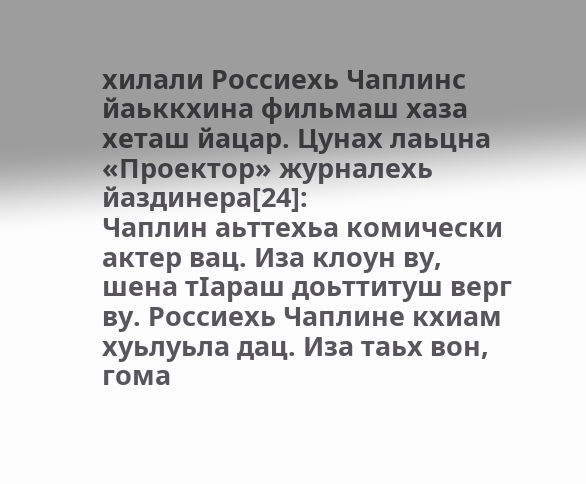хилали Россиехь Чаплинс йаьккхина фильмаш хаза хеташ йацар. Цунах лаьцна «Проектор» журналехь йаздинера[24]:
Чаплин аьттехьа комически актер вац. Иза клоун ву, шена тӀараш доьттитуш верг ву. Россиехь Чаплине кхиам хуьлуьла дац. Иза таьх вон, гома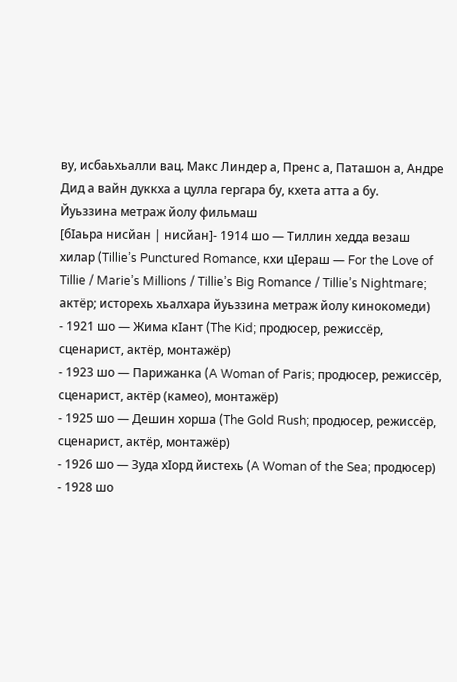ву, исбаьхьалли вац. Макс Линдер а, Пренс а, Паташон а, Андре Дид а вайн дуккха а цулла гергара бу, кхета атта а бу.
Йуьззина метраж йолу фильмаш
[бӀаьра нисйан | нисйан]- 1914 шо — Тиллин хедда везаш хилар (Tillie’s Punctured Romance, кхи цӀераш — For the Love of Tillie / Marie’s Millions / Tillie’s Big Romance / Tillie’s Nightmare; актёр; исторехь хьалхара йуьззина метраж йолу кинокомеди)
- 1921 шо — Жима кӀант (The Kid; продюсер, режиссёр, сценарист, актёр, монтажёр)
- 1923 шо — Парижанка (A Woman of Paris; продюсер, режиссёр, сценарист, актёр (камео), монтажёр)
- 1925 шо — Дешин хорша (The Gold Rush; продюсер, режиссёр, сценарист, актёр, монтажёр)
- 1926 шо — Зуда хӀорд йистехь (A Woman of the Sea; продюсер)
- 1928 шо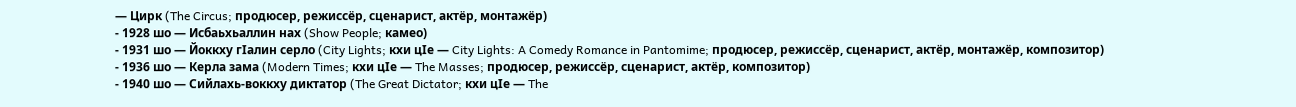— Цирк (The Circus; продюсер, режиссёр, сценарист, актёр, монтажёр)
- 1928 шо — Исбаьхьаллин нах (Show People; камео)
- 1931 шо — Йоккху гӀалин серло (City Lights; кхи цӀе — City Lights: A Comedy Romance in Pantomime; продюсер, режиссёр, сценарист, актёр, монтажёр, композитор)
- 1936 шо — Керла зама (Modern Times; кхи цӀе — The Masses; продюсер, режиссёр, сценарист, актёр, композитор)
- 1940 шо — Сийлахь-воккху диктатор (The Great Dictator; кхи цӀе — The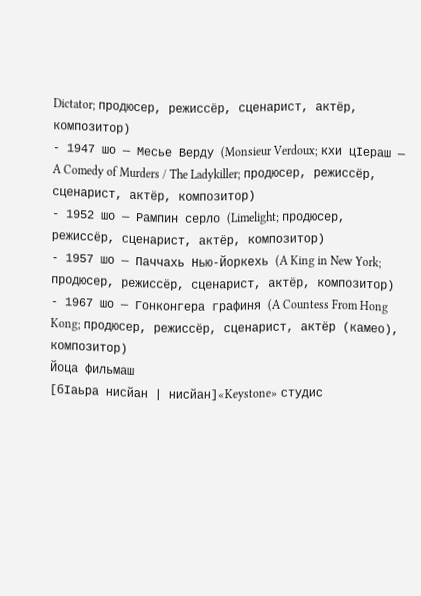Dictator; продюсер, режиссёр, сценарист, актёр, композитор)
- 1947 шо — Месье Верду (Monsieur Verdoux; кхи цӀераш — A Comedy of Murders / The Ladykiller; продюсер, режиссёр, сценарист, актёр, композитор)
- 1952 шо — Рампин серло (Limelight; продюсер, режиссёр, сценарист, актёр, композитор)
- 1957 шо — Паччахь Нью-Йоркехь (A King in New York; продюсер, режиссёр, сценарист, актёр, композитор)
- 1967 шо — Гонконгера графиня (A Countess From Hong Kong; продюсер, режиссёр, сценарист, актёр (камео), композитор)
Йоца фильмаш
[бӀаьра нисйан | нисйан]«Keystone» студис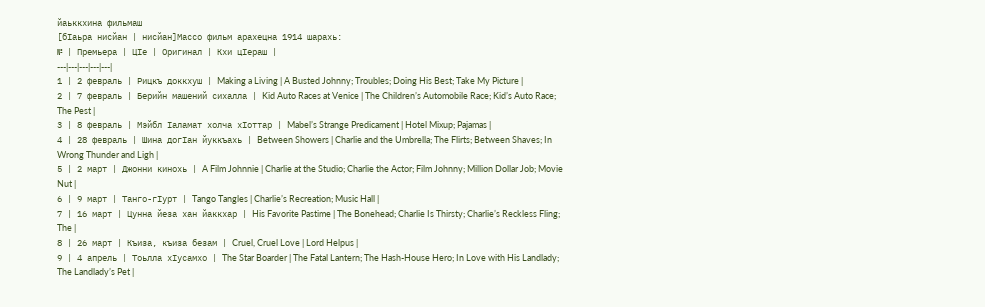йаьккхина фильмаш
[бӀаьра нисйан | нисйан]Массо фильм арахецна 1914 шарахь:
№ | Премьера | ЦӀе | Оригинал | Кхи цӀераш |
---|---|---|---|---|
1 | 2 февраль | Рицкъ доккхуш | Making a Living | A Busted Johnny; Troubles; Doing His Best; Take My Picture |
2 | 7 февраль | Берийн машений сихалла | Kid Auto Races at Venice | The Children’s Automobile Race; Kid’s Auto Race; The Pest |
3 | 8 февраль | Мэйбл Ӏаламат холча хӀоттар | Mabel’s Strange Predicament | Hotel Mixup; Pajamas |
4 | 28 февраль | Шина догӀан йуккъахь | Between Showers | Charlie and the Umbrella; The Flirts; Between Shaves; In Wrong Thunder and Ligh |
5 | 2 март | Джонни кинохь | A Film Johnnie | Charlie at the Studio; Charlie the Actor; Film Johnny; Million Dollar Job; Movie Nut |
6 | 9 март | Танго-гӀурт | Tango Tangles | Charlie’s Recreation; Music Hall |
7 | 16 март | Цунна йеза хан йаккхар | His Favorite Pastime | The Bonehead; Charlie Is Thirsty; Charlie’s Reckless Fling; The |
8 | 26 март | Къиза, къиза безам | Cruel, Cruel Love | Lord Helpus |
9 | 4 апрель | Тоьлла хӀусамхо | The Star Boarder | The Fatal Lantern; The Hash-House Hero; In Love with His Landlady; The Landlady’s Pet |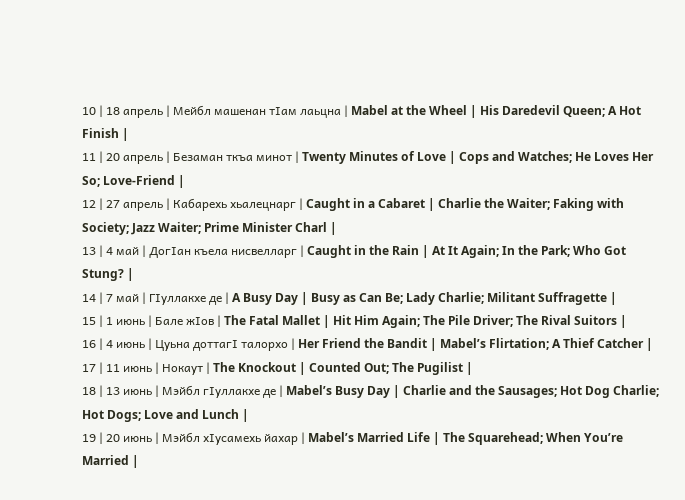10 | 18 апрель | Мейбл машенан тӀам лаьцна | Mabel at the Wheel | His Daredevil Queen; A Hot Finish |
11 | 20 апрель | Безаман ткъа минот | Twenty Minutes of Love | Cops and Watches; He Loves Her So; Love-Friend |
12 | 27 апрель | Кабарехь хьалецнарг | Caught in a Cabaret | Charlie the Waiter; Faking with Society; Jazz Waiter; Prime Minister Charl |
13 | 4 май | ДогӀан къела нисвелларг | Caught in the Rain | At It Again; In the Park; Who Got Stung? |
14 | 7 май | ГӀуллакхе де | A Busy Day | Busy as Can Be; Lady Charlie; Militant Suffragette |
15 | 1 июнь | Бале жӀов | The Fatal Mallet | Hit Him Again; The Pile Driver; The Rival Suitors |
16 | 4 июнь | Цуьна доттагӀ талорхо | Her Friend the Bandit | Mabel’s Flirtation; A Thief Catcher |
17 | 11 июнь | Нокаут | The Knockout | Counted Out; The Pugilist |
18 | 13 июнь | Мэйбл гӀуллакхе де | Mabel’s Busy Day | Charlie and the Sausages; Hot Dog Charlie; Hot Dogs; Love and Lunch |
19 | 20 июнь | Мэйбл хӀусамехь йахар | Mabel’s Married Life | The Squarehead; When You’re Married |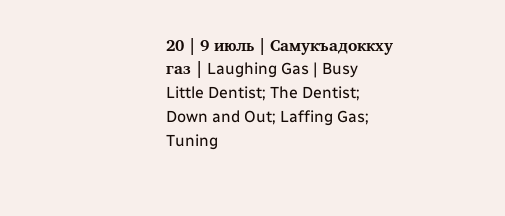20 | 9 июль | Самукъадоккху газ | Laughing Gas | Busy Little Dentist; The Dentist; Down and Out; Laffing Gas; Tuning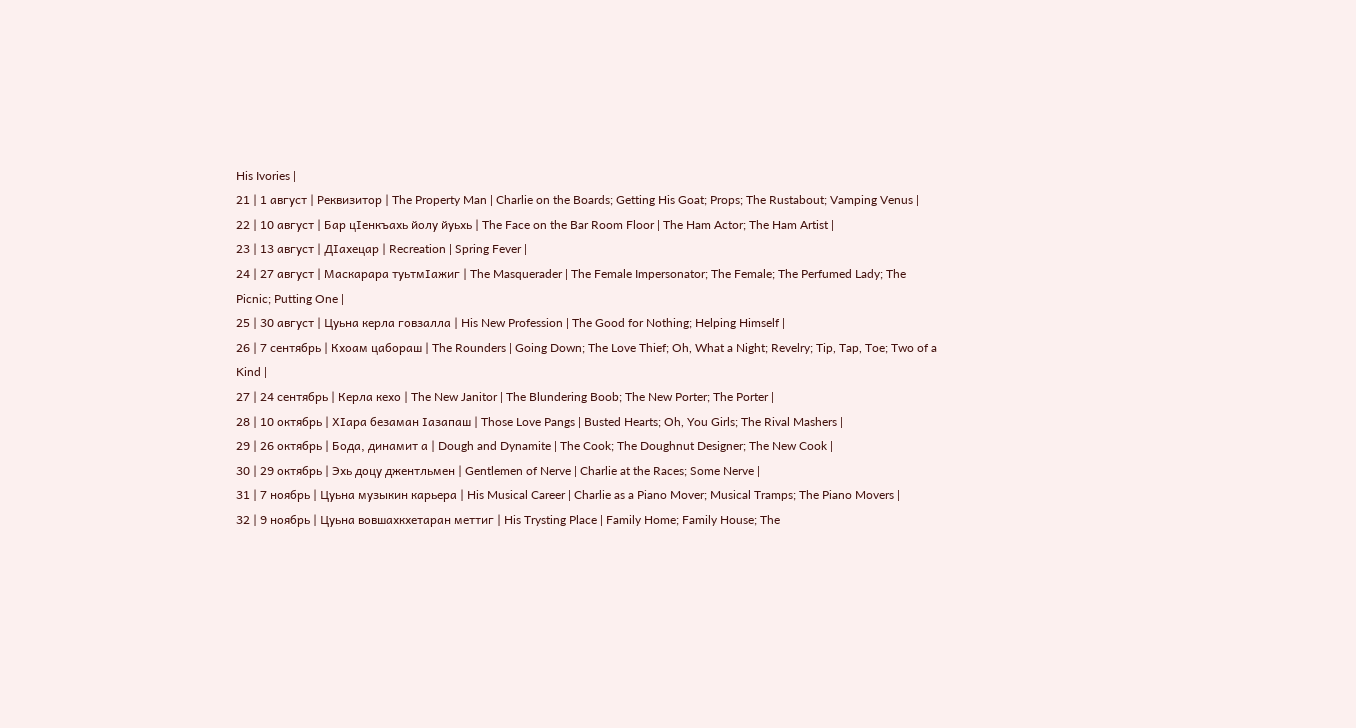His Ivories |
21 | 1 август | Реквизитор | The Property Man | Charlie on the Boards; Getting His Goat; Props; The Rustabout; Vamping Venus |
22 | 10 август | Бар цӀенкъахь йолу йуьхь | The Face on the Bar Room Floor | The Ham Actor; The Ham Artist |
23 | 13 август | ДӀахецар | Recreation | Spring Fever |
24 | 27 август | Маскарара туьтмӀажиг | The Masquerader | The Female Impersonator; The Female; The Perfumed Lady; The Picnic; Putting One |
25 | 30 август | Цуьна керла говзалла | His New Profession | The Good for Nothing; Helping Himself |
26 | 7 сентябрь | Кхоам цабораш | The Rounders | Going Down; The Love Thief; Oh, What a Night; Revelry; Tip, Tap, Toe; Two of a Kind |
27 | 24 сентябрь | Керла кехо | The New Janitor | The Blundering Boob; The New Porter; The Porter |
28 | 10 октябрь | ХӀара безаман Ӏазапаш | Those Love Pangs | Busted Hearts; Oh, You Girls; The Rival Mashers |
29 | 26 октябрь | Бода, динамит а | Dough and Dynamite | The Cook; The Doughnut Designer; The New Cook |
30 | 29 октябрь | Эхь доцу джентльмен | Gentlemen of Nerve | Charlie at the Races; Some Nerve |
31 | 7 ноябрь | Цуьна музыкин карьера | His Musical Career | Charlie as a Piano Mover; Musical Tramps; The Piano Movers |
32 | 9 ноябрь | Цуьна вовшахкхетаран меттиг | His Trysting Place | Family Home; Family House; The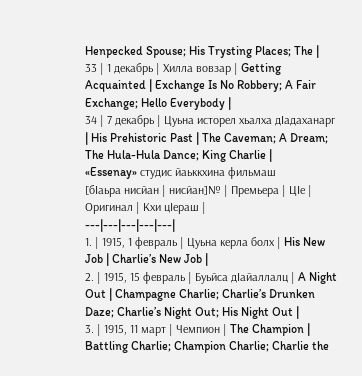Henpecked Spouse; His Trysting Places; The |
33 | 1 декабрь | Хилла вовзар | Getting Acquainted | Exchange Is No Robbery; A Fair Exchange; Hello Everybody |
34 | 7 декабрь | Цуьна исторел хьалха дӀадаханарг | His Prehistoric Past | The Caveman; A Dream; The Hula-Hula Dance; King Charlie |
«Essenay» студис йаьккхина фильмаш
[бӀаьра нисйан | нисйан]№ | Премьера | ЦӀе | Оригинал | Кхи цӀераш |
---|---|---|---|---|
1. | 1915, 1 февраль | Цуьна керла болх | His New Job | Charlie’s New Job |
2. | 1915, 15 февраль | Буьйса дӀайаллалц | A Night Out | Champagne Charlie; Charlie’s Drunken Daze; Charlie’s Night Out; His Night Out |
3. | 1915, 11 март | Чемпион | The Champion | Battling Charlie; Champion Charlie; Charlie the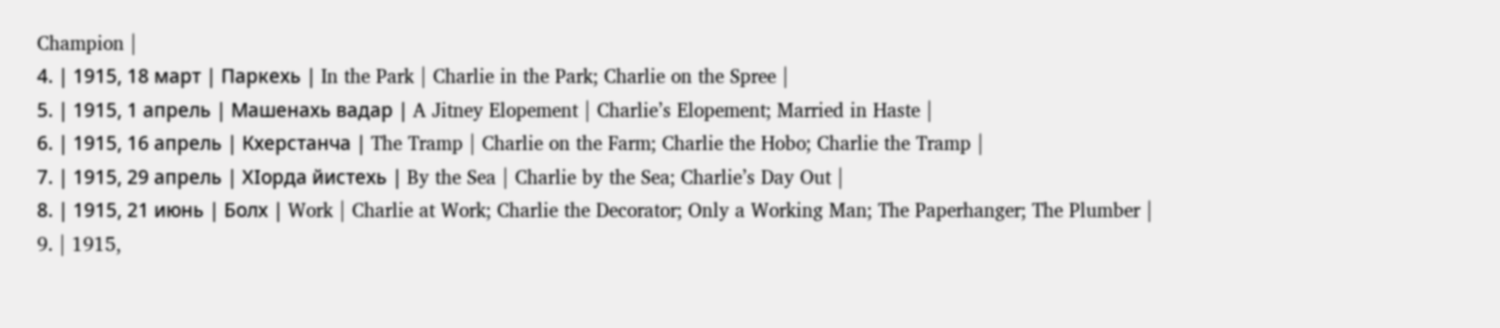Champion |
4. | 1915, 18 март | Паркехь | In the Park | Charlie in the Park; Charlie on the Spree |
5. | 1915, 1 апрель | Машенахь вадар | A Jitney Elopement | Charlie’s Elopement; Married in Haste |
6. | 1915, 16 апрель | Кхерстанча | The Tramp | Charlie on the Farm; Charlie the Hobo; Charlie the Tramp |
7. | 1915, 29 апрель | ХӀорда йистехь | By the Sea | Charlie by the Sea; Charlie’s Day Out |
8. | 1915, 21 июнь | Болх | Work | Charlie at Work; Charlie the Decorator; Only a Working Man; The Paperhanger; The Plumber |
9. | 1915,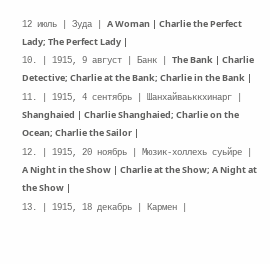12 июль | Зуда | A Woman | Charlie the Perfect Lady; The Perfect Lady |
10. | 1915, 9 август | Банк | The Bank | Charlie Detective; Charlie at the Bank; Charlie in the Bank |
11. | 1915, 4 сентябрь | Шанхайваьккхинарг | Shanghaied | Charlie Shanghaied; Charlie on the Ocean; Charlie the Sailor |
12. | 1915, 20 ноябрь | Мюзик-холлехь суьйре | A Night in the Show | Charlie at the Show; A Night at the Show |
13. | 1915, 18 декабрь | Кармен |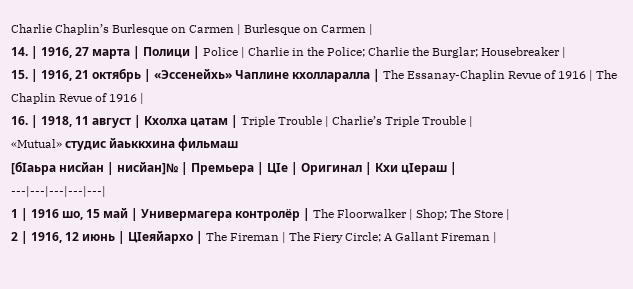Charlie Chaplin’s Burlesque on Carmen | Burlesque on Carmen |
14. | 1916, 27 марта | Полици | Police | Charlie in the Police; Charlie the Burglar; Housebreaker |
15. | 1916, 21 октябрь | «Эссенейхь» Чаплине кхолларалла | The Essanay-Chaplin Revue of 1916 | The Chaplin Revue of 1916 |
16. | 1918, 11 август | Кхолха цатам | Triple Trouble | Charlie’s Triple Trouble |
«Mutual» студис йаьккхина фильмаш
[бӀаьра нисйан | нисйан]№ | Премьера | ЦӀе | Оригинал | Кхи цӀераш |
---|---|---|---|---|
1 | 1916 шо, 15 май | Универмагера контролёр | The Floorwalker | Shop; The Store |
2 | 1916, 12 июнь | ЦӀеяйархо | The Fireman | The Fiery Circle; A Gallant Fireman |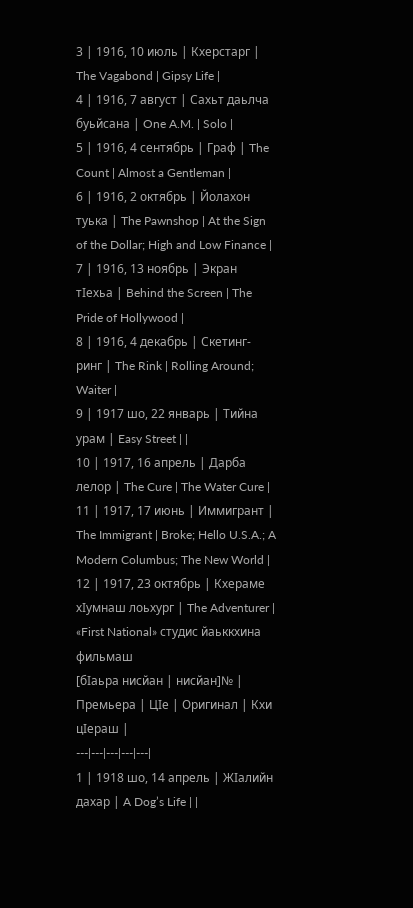3 | 1916, 10 июль | Кхерстарг | The Vagabond | Gipsy Life |
4 | 1916, 7 август | Сахьт даьлча буьйсана | One A.M. | Solo |
5 | 1916, 4 сентябрь | Граф | The Count | Almost a Gentleman |
6 | 1916, 2 октябрь | Йолахон туька | The Pawnshop | At the Sign of the Dollar; High and Low Finance |
7 | 1916, 13 ноябрь | Экран тӀехьа | Behind the Screen | The Pride of Hollywood |
8 | 1916, 4 декабрь | Скетинг-ринг | The Rink | Rolling Around; Waiter |
9 | 1917 шо, 22 январь | Тийна урам | Easy Street | |
10 | 1917, 16 апрель | Дарба лелор | The Cure | The Water Cure |
11 | 1917, 17 июнь | Иммигрант | The Immigrant | Broke; Hello U.S.A.; A Modern Columbus; The New World |
12 | 1917, 23 октябрь | Кхераме хӀумнаш лоьхург | The Adventurer |
«First National» студис йаьккхина фильмаш
[бӀаьра нисйан | нисйан]№ | Премьера | ЦӀе | Оригинал | Кхи цӀераш |
---|---|---|---|---|
1 | 1918 шо, 14 апрель | ЖӀалийн дахар | A Dog’s Life | |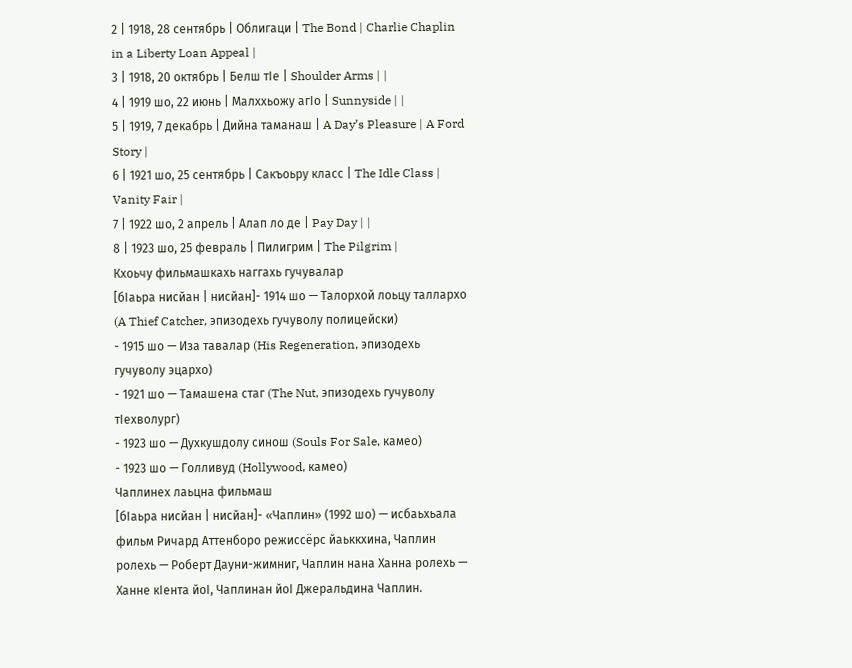2 | 1918, 28 сентябрь | Облигаци | The Bond | Charlie Chaplin in a Liberty Loan Appeal |
3 | 1918, 20 октябрь | Белш тӀе | Shoulder Arms | |
4 | 1919 шо, 22 июнь | Малххьожу агӀо | Sunnyside | |
5 | 1919, 7 декабрь | Дийна таманаш | A Day’s Pleasure | A Ford Story |
6 | 1921 шо, 25 сентябрь | Сакъоьру класс | The Idle Class | Vanity Fair |
7 | 1922 шо, 2 апрель | Алап ло де | Pay Day | |
8 | 1923 шо, 25 февраль | Пилигрим | The Pilgrim |
Кхоьчу фильмашкахь наггахь гучувалар
[бӀаьра нисйан | нисйан]- 1914 шо — Талорхой лоьцу таллархо (A Thief Catcher, эпизодехь гучуволу полицейски)
- 1915 шо — Иза тавалар (His Regeneration, эпизодехь гучуволу эцархо)
- 1921 шо — Тамашена стаг (The Nut, эпизодехь гучуволу тӀехволург)
- 1923 шо — Духкушдолу синош (Souls For Sale, камео)
- 1923 шо — Голливуд (Hollywood, камео)
Чаплинех лаьцна фильмаш
[бӀаьра нисйан | нисйан]- «Чаплин» (1992 шо) — исбаьхьала фильм Ричард Аттенборо режиссёрс йаьккхина, Чаплин ролехь — Роберт Дауни-жимниг, Чаплин нана Ханна ролехь — Ханне кӀента йоӀ, Чаплинан йоӀ Джеральдина Чаплин.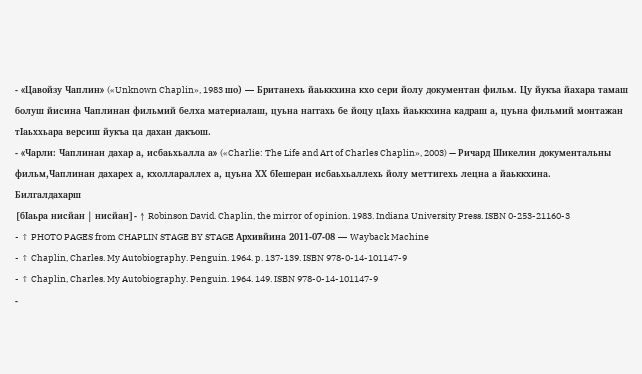- «Цавойзу Чаплин» («Unknown Chaplin», 1983 шо) — Британехь йаьккхина кхо сери йолу документан фильм. Цу йукъа йахара тамаш болуш йисина Чаплинан фильмий белха материалаш, цуьна наггахь бе йоцу цӀахь йаьккхина кадраш а, цуьна фильмий монтажан тӀаьххьара версиш йукъа ца дахан дакъош.
- «Чарли: Чаплинан дахар а, исбаьхьалла а» («Charlie: The Life and Art of Charles Chaplin», 2003) — Ричард Шикелин документальны фильм,Чаплинан дахарех а, кхоллараллех а, цуьна ХХ бӀешеран исбаьхьаллехь йолу меттигехь лецна а йаьккхина.
Билгалдахарш
[бӀаьра нисйан | нисйан]- ↑ Robinson David. Chaplin, the mirror of opinion. 1983. Indiana University Press. ISBN 0-253-21160-3
- ↑ PHOTO PAGES from CHAPLIN STAGE BY STAGE Архивйина 2011-07-08 — Wayback Machine
- ↑ Chaplin, Charles. My Autobiography. Penguin. 1964. p. 137-139. ISBN 978-0-14-101147-9
- ↑ Chaplin, Charles. My Autobiography. Penguin. 1964. 149. ISBN 978-0-14-101147-9
-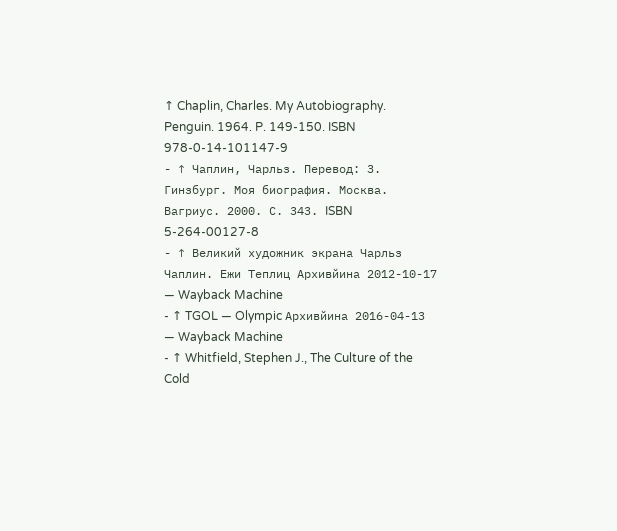↑ Chaplin, Charles. My Autobiography. Penguin. 1964. P. 149-150. ISBN 978-0-14-101147-9
- ↑ Чаплин, Чарльз. Перевод: З. Гинзбург. Моя биография. Москва. Вагриус. 2000. С. 343. ISBN 5-264-00127-8
- ↑ Великий художник экрана Чарльз Чаплин. Ежи Теплиц Архивйина 2012-10-17 — Wayback Machine
- ↑ TGOL — Olympic Архивйина 2016-04-13 — Wayback Machine
- ↑ Whitfield, Stephen J., The Culture of the Cold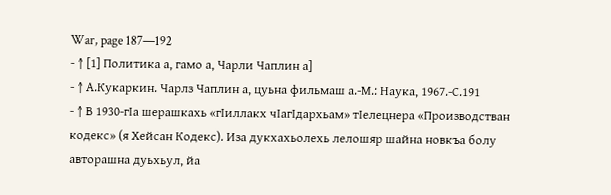War, page 187—192
- ↑ [1] Политика а, гамо а, Чарли Чаплин а]
- ↑ А.Кукаркин. Чарлз Чаплин а, цуьна фильмаш а.-М.: Наука, 1967.-С.191
- ↑ В 1930-гӀа шерашкахь «гӀиллакх чӀагӀдархьам» тӀелецнера «Производстван кодекс» (я Хейсан Кодекс). Иза дукхахьолехь лелошяр шайна новкъа болу авторашна дуьхьул, йа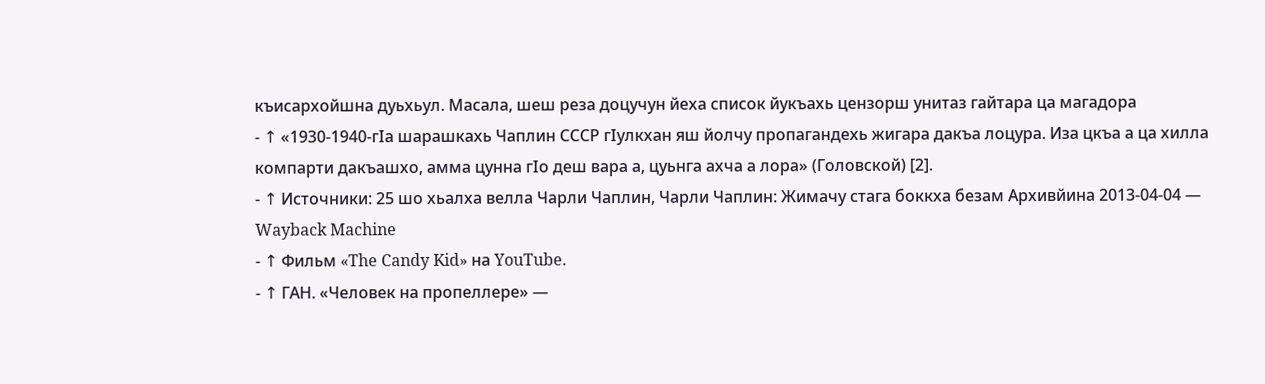къисархойшна дуьхьул. Масала, шеш реза доцучун йеха список йукъахь цензорш унитаз гайтара ца магадора
- ↑ «1930-1940-гӀа шарашкахь Чаплин СССР гӀулкхан яш йолчу пропагандехь жигара дакъа лоцура. Иза цкъа а ца хилла компарти дакъашхо, амма цунна гӀо деш вара а, цуьнга ахча а лора» (Головской) [2].
- ↑ Источники: 25 шо хьалха велла Чарли Чаплин, Чарли Чаплин: Жимачу стага боккха безам Архивйина 2013-04-04 — Wayback Machine
- ↑ Фильм «The Candy Kid» на YouTube.
- ↑ ГАН. «Человек на пропеллере» —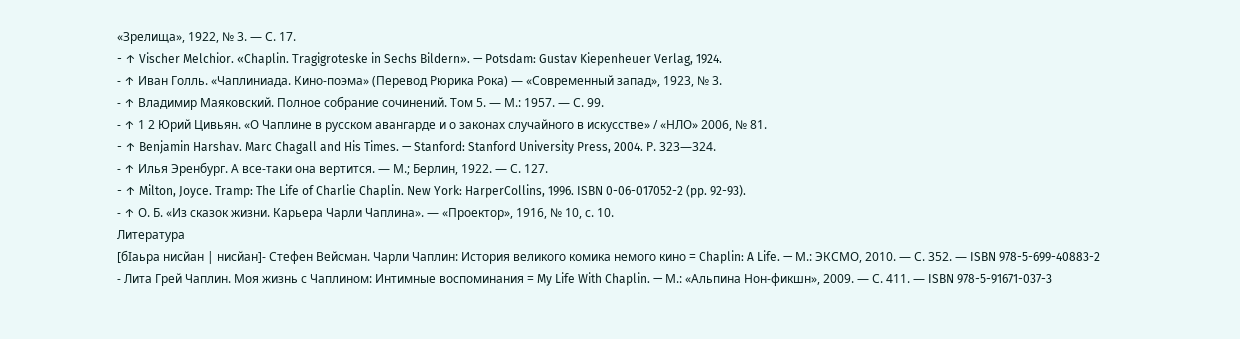«Зрелища», 1922, № 3. — С. 17.
- ↑ Vischer Melchior. «Chaplin. Trаgigroteske in Sechs Bildern». — Potsdam: Gustav Kiepenheuer Verlag, 1924.
- ↑ Иван Голль. «Чаплиниада. Кино-поэма» (Перевод Рюрика Рока) — «Современный запад», 1923, № 3.
- ↑ Владимир Маяковский. Полное собрание сочинений. Том 5. — М.: 1957. — С. 99.
- ↑ 1 2 Юрий Цивьян. «О Чаплине в русском авангарде и о законах случайного в искусстве» / «НЛО» 2006, № 81.
- ↑ Benjamin Harshav. Marc Chagall and His Times. — Stanford: Stanford University Press, 2004. Р. 323—324.
- ↑ Илья Эренбург. А все-таки она вертится. — М.; Берлин, 1922. — С. 127.
- ↑ Milton, Joyce. Tramp: The Life of Charlie Chaplin. New York: HarperCollins, 1996. ISBN 0-06-017052-2 (pp. 92-93).
- ↑ О. Б. «Из сказок жизни. Карьера Чарли Чаплина». — «Проектор», 1916, № 10, с. 10.
Литература
[бӀаьра нисйан | нисйан]- Стефен Вейсман. Чарли Чаплин: История великого комика немого кино = Chaplin: A Life. — М.: ЭКСМО, 2010. — С. 352. — ISBN 978-5-699-40883-2
- Лита Грей Чаплин. Моя жизнь с Чаплином: Интимные воспоминания = My Life With Chaplin. — М.: «Альпина Нон-фикшн», 2009. — С. 411. — ISBN 978-5-91671-037-3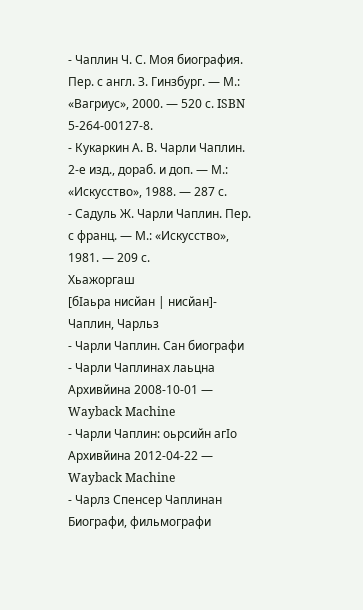- Чаплин Ч. С. Моя биография. Пер. с англ. З. Гинзбург. — М.: «Вагриус», 2000. — 520 с. ISBN 5-264-00127-8.
- Кукаркин А. В. Чарли Чаплин. 2-е изд., дораб. и доп. — М.: «Искусство», 1988. — 287 с.
- Садуль Ж. Чарли Чаплин. Пер. с франц. — М.: «Искусство», 1981. — 209 с.
Хьажоргаш
[бӀаьра нисйан | нисйан]- Чаплин, Чарльз
- Чарли Чаплин. Сан биографи
- Чарли Чаплинах лаьцна Архивйина 2008-10-01 — Wayback Machine
- Чарли Чаплин: оьрсийн агӀо Архивйина 2012-04-22 — Wayback Machine
- Чарлз Спенсер Чаплинан Биографи, фильмографи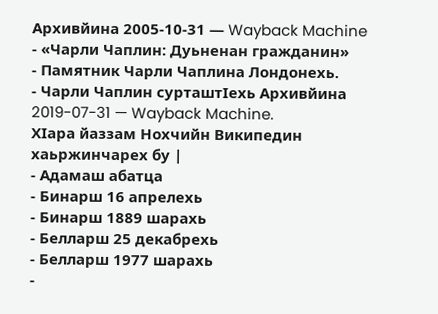Архивйина 2005-10-31 — Wayback Machine
- «Чарли Чаплин: Дуьненан гражданин»
- Памятник Чарли Чаплина Лондонехь.
- Чарли Чаплин сурташтӀехь Архивйина 2019-07-31 — Wayback Machine.
ХӀара йаззам Нохчийн Википедин хаьржинчарех бу |
- Адамаш абатца
- Бинарш 16 апрелехь
- Бинарш 1889 шарахь
- Белларш 25 декабрехь
- Белларш 1977 шарахь
-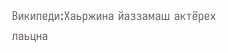Википеди:Хаьржина йаззамаш актёрех лаьцна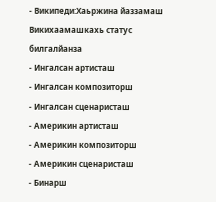- Википеди:Хаьржина йаззамаш Викихаамашкахь статус билгалйанза
- Ингалсан артисташ
- Ингалсан композиторш
- Ингалсан сценаристаш
- Америкин артисташ
- Америкин композиторш
- Америкин сценаристаш
- Бинарш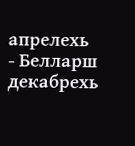апрелехь
- Белларш декабрехь